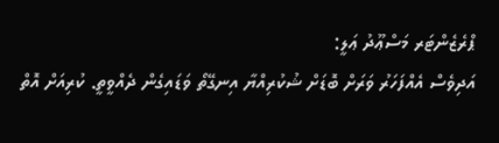ޕްރެޒެންޓަރ މަސްޢޫދު ޢަލީ:
އަދިވެސް އެއްފަހަރު ވަރަށް ބޮޑަށް ޝުކުރިއްޔާ އިނގޭތޯ ވަޑައިގެން ދެއްވީތީ. ކުރިއަށް އޮތް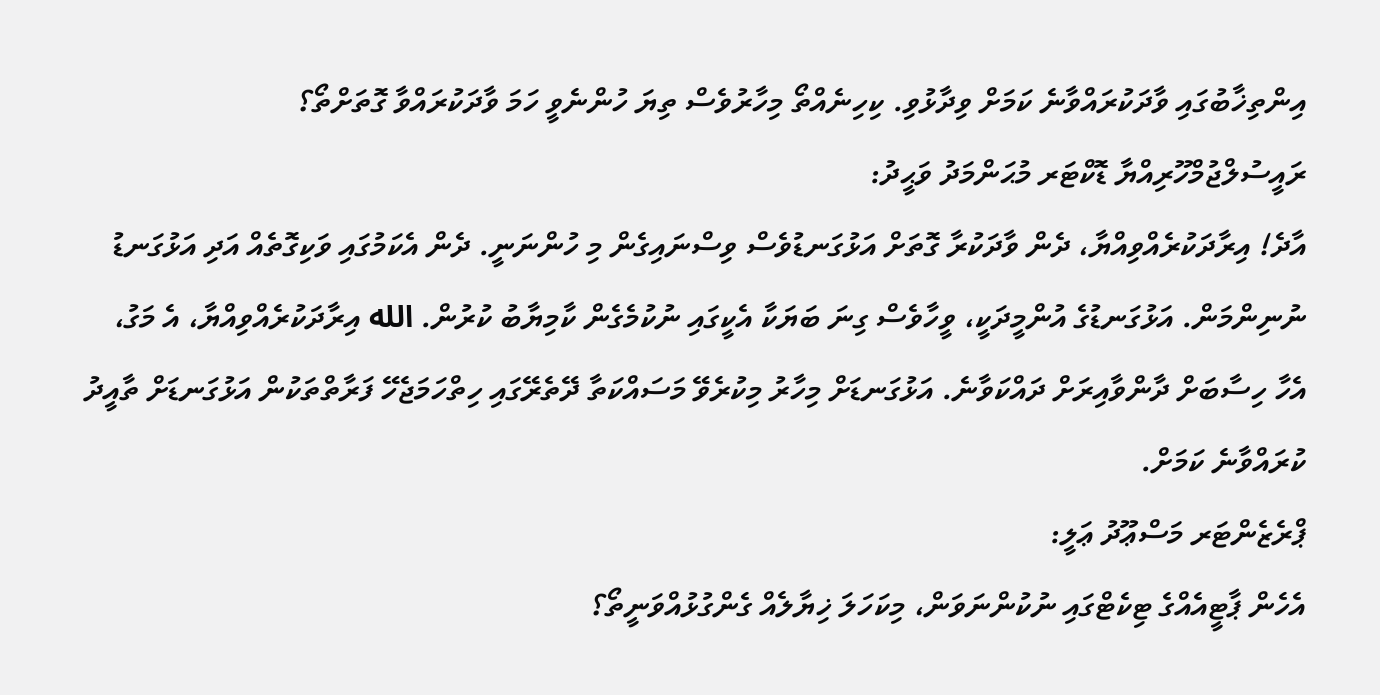އިންތިޚާބުގައި ވާދަކުރައްވާނެ ކަމަށް ވިދާޅުވި. ކިހިނެއްތޯ މިހާރުވެސް ތިޔަ ހުންނެވީ ހަމަ ވާދަކުރައްވާ ގޮތަށްތޯ؟
ރައީސުލްޖުމްހޫރިއްޔާ ޑޮކްޓަރ މުޙަންމަދު ވަޙީދު:
އާދެ! އިރާދަކުރެއްވިއްޔާ، ދެން ވާދަކުރާ ގޮތަށް އަޅުގަނޑުވެސް ވިސްނައިގެން މި ހުންނަނީ. ދެން އެކަމުގައި ވަކިގޮތެއް އަދި އަޅުގަނޑު ނުނިންމަން. އަޅުގަނޑުގެ އުންމީދަކީ، ވީހާވެސް ގިނަ ބަޔަކާ އެކީގައި ނުކުމެގެން ކާމިޔާބު ކުރުން. الله އިރާދަކުރެއްވިއްޔާ، އެ މަގު، އެހާ ހިސާބަށް ދާންވާއިރަށް ދައްކަވާނެ. އަޅުގަނޑަށް މިހާރު މިކުރެވޭ މަސައްކަތާ ދޭތެރޭގައި ހިތްހަމަޖެހޭ ފަރާތްތަކުން އަޅުގަނޑަށް ތާއީދު ކުރައްވާނެ ކަމަށް.
ޕްރެޒެންޓަރ މަސްޢޫދު ޢަލީ:
އެހެން ޕާޓީއެއްގެ ޓިކެޓްގައި ނުކުންނަވަން، މިކަހަލަ ޚިޔާލެއް ގެންގުޅުއްވަނީތޯ؟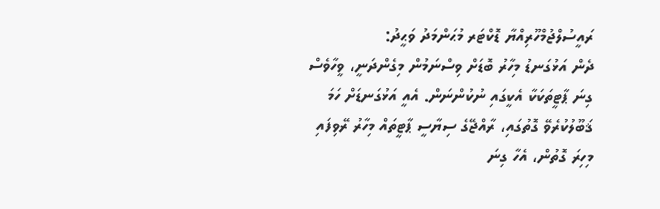ރައީސުލްޖުމްހޫރިއްޔާ ޑޮކްޓަރ މުޙަންމަދު ވަޙީދު:
ދެން އަޅުގަނޑު މިހާރު ބޮޑަށް ވިސްނަމުން މިގެންދަނީ، ވީހާވެސް ގިނަ ޕާޓީތަކަކާ އެކީގައި ނުކުންނަން. އެއީ އަޅުގަނޑަށް ހަމަ ޤަބޫލުކުރެވޭ ގޮތުގައި، ރާއްޖޭގެ ސިޔާސީ ޕާޓީތައް މިހާރު ރޭވިފައި މިހިރަ ގޮތުން، އެހާ ގިނަ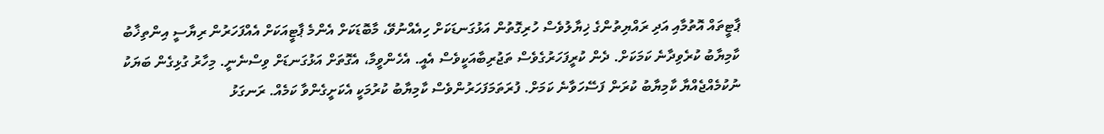ޕާޓީތައް އޮތުމާއި އަދި ރައްޔިތުންގެ ޚިޔާލުވެސް ހުރިގޮތުން އަޅުގަނޑަކަށް ހިއެއްނުވޭ، މާބޮޑަކަށް އެންމެ ޕާޓީއަކަށް އެއްފަހަރުން ރިޔާސީ އިންތިޚާބު ކާމިޔާބު ކުރެވިދާނެ ކަމަކަށް. ދެން ކުރީފަހަރުގެވެސް ތަޖުރިބާއަކީވެސް އެއީ. އެހެންވީމާ، އެގޮތަށް އަޅުގަނޑަށް ވިސްނެނީ. މިހާރު ގުޅިގެން ބަޔަކު ނުކުމެއްޖެއްޔާ ކާމިޔާބު ކުރަން ފަސޭހަވާނެ ކަމަށް. ފުރަތަމަފަހަރުންވެސް ކާމިޔާބު ކުރުމަކީ އެކަށީގެންވާ ކަމެއް. ރަނގަޅު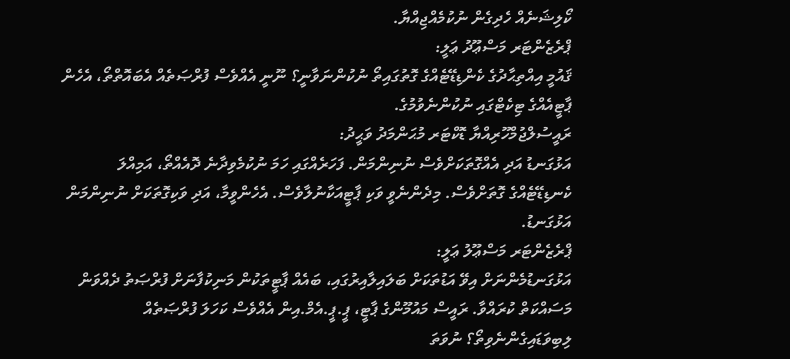ކޯލިޝަނެއް ހެދިގެން ނުކުމެއްޖިއްޔާ.
ޕްރެޒެންޓަރ މަސްޢޫދު ޢަލީ:
ޤައުމީ އިއްތިޙާދުގެ ކެންޑިޑޭޓެއްގެ ގޮތުގައިތޯ ނުކުންނަވާނީ؟ ނޫނީ އެއްވެސް ފުރްޞަތެއް އެބައޮތްތޯ، އެހެން ޕާޓީއެއްގެ ޓިކެޓްގައި ނުކުންނެވުމުގެ.
ރައީސުލްޖުމްހޫރިއްޔާ ޑޮކްޓަރ މުޙަންމަދު ވަޙީދު:
އަޅުގަނޑު އަދި އެއްގޮތަކަށްވެސް ނުނިންމަން. ފަހަރެއްގައި ހަމަ ނުކުމެވިދާނެ ދޮއެއްތޯ، އަމިއްލަ ކެނޑިޑޭޓެއްގެ ގޮތަށްވެސް. މިދެންނެވީ ވަކި ޕާޓީއަކާނުލާވެސް. އެހެންވީމާ، އަދި ވަކިގޮތަކަށް ނުނިންމަން އަޅުގަނޑު.
ޕްރެޒެންޓަރ މަސްޢޫލު ޢަލީ:
އަޅުގަނޑުމެންނަށް އިވޭ އަޑުތަކަށް ބަލައިލާއިރުގައި، ބައެއް ޕާޓީތަކުން މަނިކުފާނަށް ފުރްޞަތު ދެއްވަން މަސައްކަތް ކުރައްވާ. ރައީސް މައުމޫންގެ ޕާޓީ، ޕީ.ޕީ.އެމް.އިން އެއްވެސް ކަހަލަ ފުރްޞަތެއް ލިބިވަޑައިގެންނެވިތޯ؟ ނުވަތަ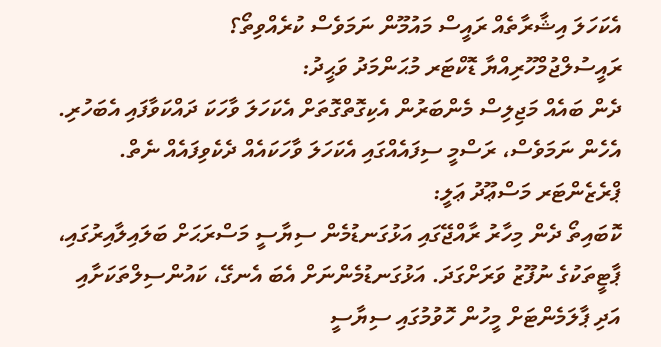އެކަހަލަ އިޝާރާތެއް ރައީސް މައުމޫން ނަމަވެސް ކުރެއްވިތޯ؟
ރައީސުލްޖުމްހޫރިއްޔާ ޑޮކްޓަރ މުޙަންމަދު ވަޙީދު:
ދެން ބައެއް މަޖިލިސް މެންބަރުން އެކިގޮތްގޮތަށް އެކަހަލަ ވާހަކަ ދައްކަވާފައި އެބަހުރި. އެހެން ނަމަވެސް، ރަސްމީ ސިފައެއްގައި އެކަހަލަ ވާހަކައެއް ދެކެވިފައެއް ނެތް.
ޕްރެޒެންޓަރ މަސްޢޫދު ޢަލީ:
ކޮބައިތޯ ދެން މިހާރު ރާއްޖޭގައި އަޅުގަނޑުމެން ސިޔާސީ މަސްރަޙަށް ބަލައިލާއިރުގައި، ޕާޓީތަކުގެ ނުފޫޒު ވަރަށްގަދަ. އަޅުގަނޑުމެންނަށް އެބަ އެނގޭ، ކައުންސިލްތަކަށާއި އަދި ޕާލަމެންޓަށް މީހުން ހޮވުމުގައި ސިޔާސީ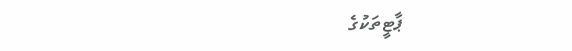ޕާޓީތަކުގެ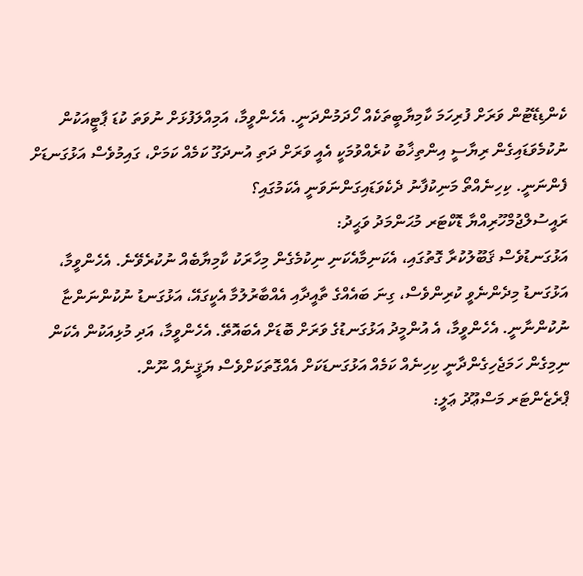ކެންޑިޑޭޓުން ވަރަށް ފުރިހަމަ ކާމިޔާބީތަކެއް ހޯދަމުންދަނީ. އެހެންވީމާ، އަމިއްލަފުޅަށް ނުވަތަ ކުޑަ ޕާޓީއަކުން ނުކުމެވަޑައިގެން ރިޔާސީ އިންތިޚާބު ކުރެއްވުމަކީ އެއީ ވަރަށް ދަތި އުނދަގޫ ކަމެއް ކަމަށް، ގައިމުވެސް އަޅުގަނޑަށް ފެންނަނީ. ކިހިނެއްތޯ މަނިކުފާނު ދެކެވަޑައިގަންނަވަނީ އެކަމުގައި؟
ރައީސުލްޖުމްހޫރިއްޔާ ޑޮކްޓަރ މުޙަންމަދު ވަޙީދު:
އަޅުގަނޑުވެސް ޤަބޫލުކުރާ ގޮތުގައި، އެކަނިމާއެކަނި ނިކުމެގެން މިހާރަކު ކާމިޔާބެއް ނުކުރެވޭނެ. އެހެންވީމާ، އަޅުގަނޑު މިދެންނެވީ ކުރިންވެސް، ގިނަ ބައެއްގެ ތާއީދާއި އެއްބާރުލުމާ އެކީގައޭ، އަޅުގަނޑު ނުކުންނަންޏާ ނުކުންނާނީ. އެހެންވީމާ، އެ އުންމީދު އަޅުގަނޑުގެ ވަރަށް ބޮޑަށް އެބައޮތޭ. އެހެންވީމާ، އަދި މުޅިއަކުން އެކަން ނިމިގެން ހަމަޖެހިގެންދާނީ ކިހިނެއް ކަމެއް އަޅުގަނޑަކަށް އެއްގޮތަކަށްވެސް ޔަޤީނެއް ނޫން.
ޕްރެޒެންޓަރ މަސްޢޫދު ޢަލީ: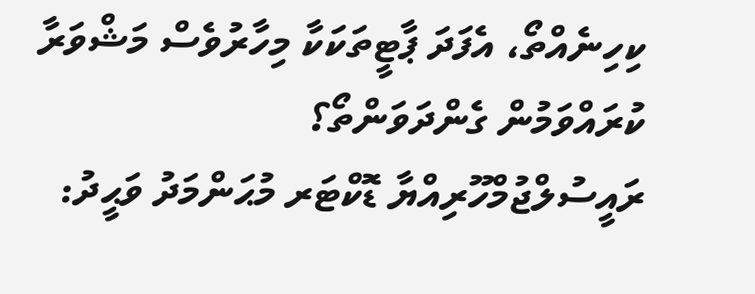ކިހިނެއްތޯ، އެފަދަ ޕާޓީތަކަކާ މިހާރުވެސް މަޝްވަރާ ކުރައްވަމުން ގެންދަވަންތޯ؟
ރައީސުލްޖުމްހޫރިއްޔާ ޑޮކްޓަރ މުޙަންމަދު ވަޙީދު: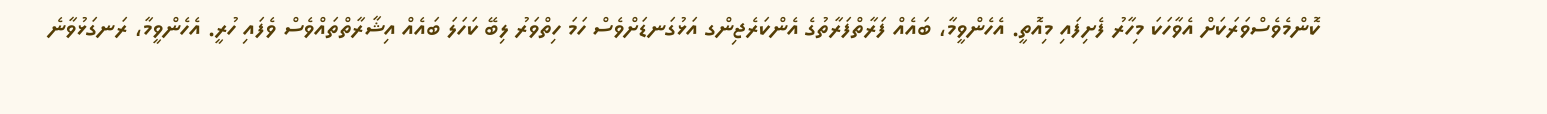ކޮންމެވެސްވަރަކަށް އެވާހަކަ މިހާރު ފެށިފައި މިއޮތީ. އެހެންވީމާ، ބައެއް ފަރާތްފަރާތުގެ އެންކަރެޖިންގ އަޅުގަނޑަށްވެސް ހަމަ ހިތްވަރު ލިބޭ ކަހަލަ ބައެއް އިޝާރާތްތައްވެސް ވެފައި ހުރީ. އެހެންވީމާ، ރަނގަޅުވާނެ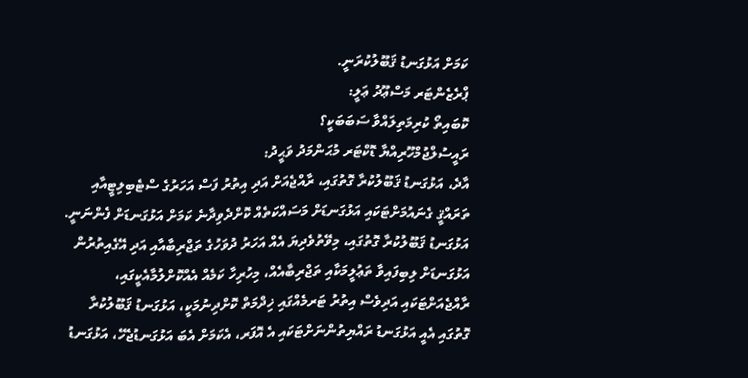ކަމަށް އަޅުގަނޑު ޤަބޫލުކުރަނީ.
ޕްރެޒެންޓަރ މަސްޢޫދު ޢަލީ:
ކޮބައިތޯ ކުރިމަތިލައްވާ ސަބަބަކީ؟
ރައީސުލްޖުމްހޫރިއްޔާ ޑޮކްޓަރ މުޙަންމަދު ވަޙީދު:
އާދެ، އަޅުގަނޑު ޤަބޫލުކުރާ ގޮތުގައި، ރާއްޖެއަށް އަދި އިތުރު ފަސް އަހަރުގެ ސްޓެބިލިޓީއާއި ތަރައްޤީ ގެނައުމަށްޓަކައި އަޅުގަނޑަށް މަސައްކަތެއް ކޮށްދެވިދާނެ ކަމަށް އަޅުގަނޑަށް ފެންނަނީ. އަޅުގަނޑު ޤަބޫލުކުރާ ގޮތުގައި، މިވޭތުވެދިޔަ އެއް އަހަރު ދުވަހުގެ ތަޖްރިބާއާއި އަދި އޭގެއިތުރުން އަޅުގަނޑަށް ލިބިފައިވާ ތަޢުލީމަކާއި ތަޖްރިބާއެއް، މިހުރިހާ ކަމެއް އެއްކޮށްލުމާއެކީގައި، ރާއްޖެއަށްޓަކައި އަދިވެސް އިތުރު ޓަރމެއްގައި ޚިދްމަތް ކޮށްދިނުމަކީ، އަޅުގަނޑު ޤަބޫލުކުރާ ގޮތުގައި އެއީ އަޅުގަނޑު ރައްޔިތުންނަށްޓަކައި އެ އޮފަރ، އެކަމަށް އެބަ އަޅުގަނޑުޖެހޭ، އަޅުގަނޑު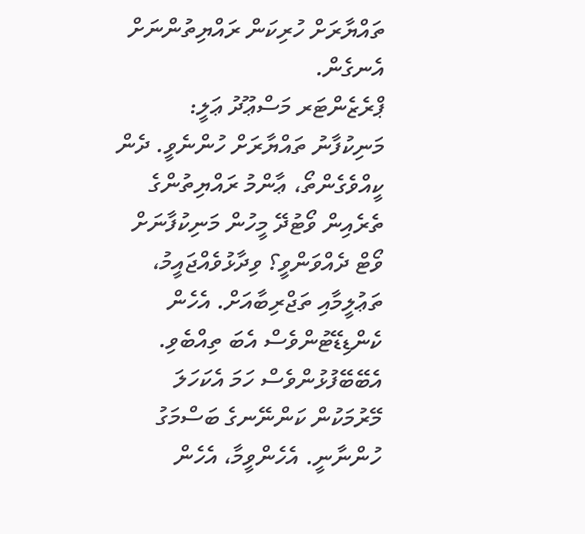ތައްޔާރަށް ހުރިކަން ރައްޔިތުންނަށް އެނގެން.
ޕްރެޒެންޓަރ މަސްޢޫދު ޢަލީ:
މަނިކުފާނު ތައްޔާރަށް ހުންނެވީ. ދެން ކީއްވެގެންތޯ، ޢާންމު ރައްޔިތުންގެ ތެރެއިން ވޯޓުދޭ މީހުން މަނިކުފާނަށް ވޯޓް ދެއްވަންވީ؟ ވިދާޅުވެއްޖައީމު، ތަޢުލީމާއި ތަޖްރިބާއަށް. އެހެން ކެންޑިޑޭޓުންވެސް އެބަ ތިއްބެވި. އެބޭބޭފުޅުންވެސް ހަމަ އެކަހަލަ މޭރުމަކުން ކަންނޭނގެ ބަސްމަގު ހުންނާނީ. އެހެންވީމާ، އެހެން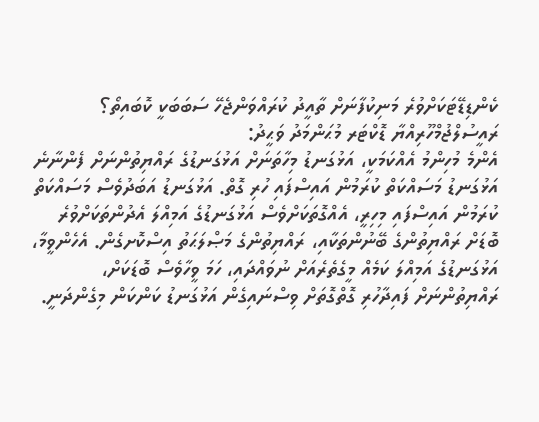ކެންޑިޑޭޓަކަށްވުރެ މަނިކުފާނަށް ތާއީދު ކުރައްވަންޖެހޭ ސަބަބަކީ ކޮބައިތޯ؟
ރައީސުލްޖުމްހޫރިއްޔާ ޑޮކްޓަރ މުޙަންމަދު ވަޙީދު:
އެންމެ މުހިންމު އެއްކަމަކީ، އަޅުގަނޑު މިހާތަނަށް އަޅުގަނޑުގެ ރައްޔިތުންނަށް ފެންނާނެ އަޅުގަނޑު މަސައްކަތް ކުރަމުން އައިސްފައި ހުރި ގޮތް. އަޅުގަނޑު އަބަދުވެސް މަސައްކަތް ކުރަމުން އައިސްފައި މިހިރީ، އެއްގޮތަކަށްވެސް އަޅުގަނޑުގެ އަމިއްލަ އެދުންތަކަށްވުރެ ބޮޑަށް ރައްޔިތުންގެ ބޭނުންތަކާއި، ރައްޔިތުންގެ މަޞްލަޙަތު އިސްކޮށގެން. އެހެންވީމާ، އަޅުގަނޑުގެ އަމިއްލަ ކަމެއް މީގެތެރެއަށް ނުވައްދައި، ހަމަ ވީހާވެސް ބޮޑަކަށް، ރައްޔިތުންނަށް ފައިދާހުރި ގޮތްގޮތަށް ވިސްނައިގެން އަޅުގަނޑު ކަންކަން މިގެންދަނީ.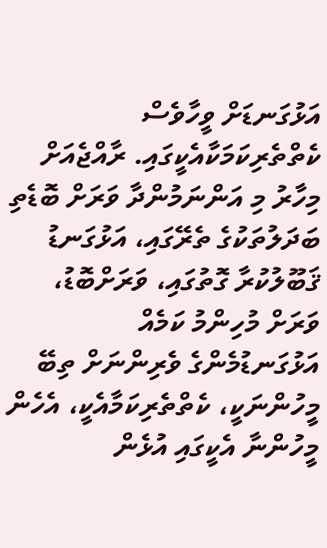އަޅުގަނޑަށް ވީހާވެސް ކެތްތެރިކަމަކާއެކީގައި. ރާއްޖެއަށް މިހާރު މި އަންނަމުންދާ ވަރަށް ބޮޑެތި ބަދަލުތަކުގެ ތެރޭގައި، އަޅުގަނޑު ޤަބޫލުކުރާ ގޮތުގައި، ވަރަށްބޮޑު، ވަރަށް މުހިންމު ކަމެއް އަޅުގަނޑުމެންގެ ވެރިންނަށް ތިބޭ މީހުންނަކީ، ކެތްތެރިކަމާއެކީ، އެހެން މީހުންނާ އެކީގައި އުޅެން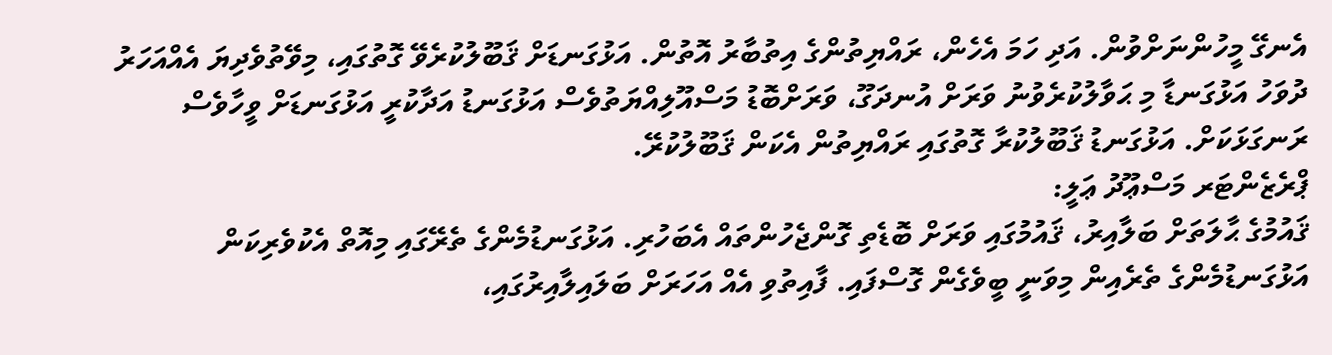އެނގޭ މީހުންނަށްވުން. އަދި ހަމަ އެހެން، ރައްޔިތުންގެ އިތުބާރު އޮތުން. އަޅުގަނޑަށް ޤަބޫލުކުރެވޭ ގޮތުގައި، މިވޭތުވެދިޔަ އެއްއަހަރު ދުވަހު އަޅުގަނޑާ މި ޙަވާލުކުރެވުނު ވަރަށް އުނދަގޫ، ވަރަށްބޮޑު މަސްއޫލިއްޔަތުވެސް އަޅުގަނޑު އަދާކުރީ އަޅުގަނޑަށް ވީހާވެސް ރަނގަޅަކަށް. އަޅުގަނޑު ޤަބޫލުކުރާ ގޮތުގައި ރައްޔިތުން އެކަން ޤަބޫލުކުރޭ.
ޕްރެޒެންޓަރ މަސްޢޫދު ޢަލީ:
ޤައުމުގެ ޙާލަތަށް ބަލާއިރު، ޤައުމުގައި ވަރަށް ބޮޑެތި ގޮންޖެހުންތައް އެބަހުރި. އަޅުގަނޑުމެންގެ ތެރޭގައި މިއޮތް އެކުވެރިކަން އަޅުގަނޑުމެންގެ ތެރެއިން މިވަނީ ބީވެގެން ގޮސްފައި. ފާއިތުވި އެއް އަހަރަށް ބަލައިލާއިރުގައި،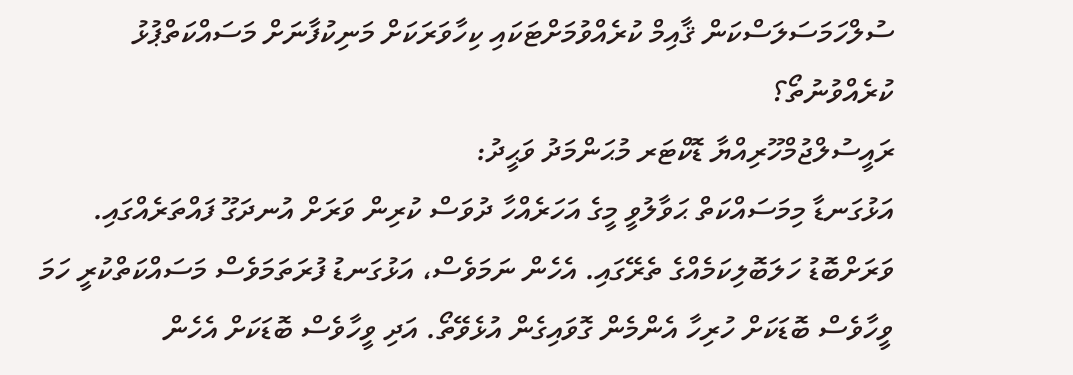ސުލްހަމަސަލަސްކަން ޤާއިމް ކުރެއްވުމަށްޓަކައި ކިހާވަރަކަށް މަނިކުފާނަށް މަސައްކަތްޕުޅު ކުރެއްވުނުތޯ؟
ރައީސުލްޖުމްހޫރިއްޔާ ޑޮކްޓަރ މުޙަންމަދު ވަޙީދު:
އަޅުގަނޑާ މިމަސައްކަތް ޙަވާލުވީ މީގެ އަހަރެއްހާ ދުވަސް ކުރިން ވަރަށް އުނދަގޫ ފައްތަރެއްގައި. ވަރަށްބޮޑު ހަލަބޮލިކަމެއްގެ ތެރޭގައި. އެހެން ނަމަވެސް، އަޅުގަނޑު ފުރަތަމަވެސް މަސައްކަތްކުރީ ހަމަ ވީހާވެސް ބޮޑަކަށް ހުރިހާ އެންމެން ގޮވައިގެން އުޅެވޭތޯ. އަދި ވީހާވެސް ބޮޑަކަށް އެހެން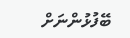ބޭފުޅުންނަށް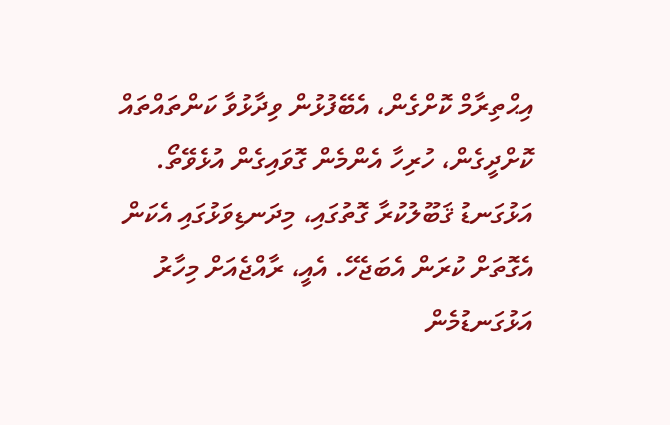އިޙްތިރާމް ކޮށްގެން، އެބޭފުޅުން ވިދާޅުވާ ކަންތައްތައް ކޮށްދީގެން، ހުރިހާ އެންމެން ގޮވައިގެން އުޅެވޭތޯ. އަޅުގަނޑު ޤަބޫލުކުރާ ގޮތުގައި، މިދަނޑިވަޅުގައި އެކަން އެގޮތަށް ކުރަން އެބަޖެހޭ. އެއީ، ރާއްޖެއަށް މިހާރު އަޅުގަނޑުމެން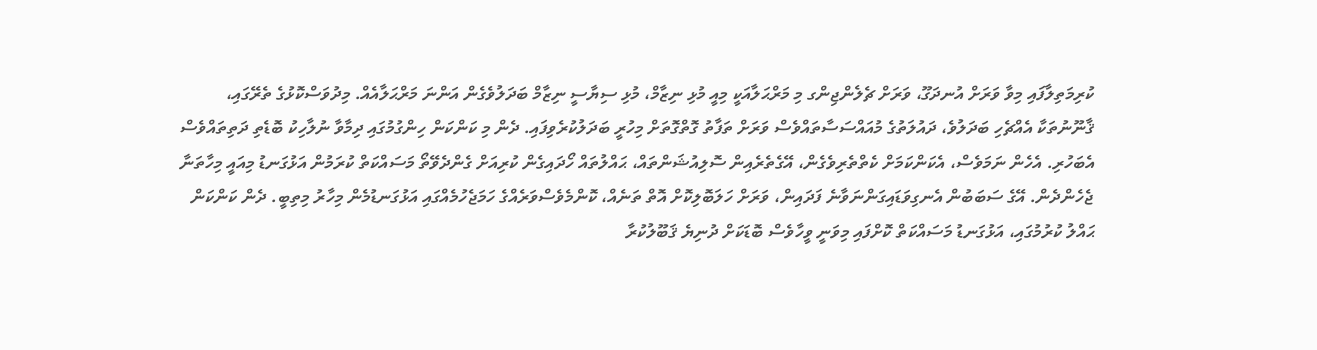ކުރިމަތިލާފައި މިވާ ވަރަށް އުނދަގޫ، ވަރަށް ޗެލެންޖިންގ މި މަރްޙަލާއަކީ މިއީ މުޅި ނިޒާމް، މުޅި ސިޔާސީ ނިޒާމް ބަދަލުވެގެން އަންނަ މަރްޙަލާއެއް. މިދުވަސްކޮޅުގެ ތެރޭގައި، ޤާނޫނުތަކާ އެއްޗެހި ބަދަލުވެ، ދައުލަތުގެ މުއައްސަސާތައްވެސް ވަރަށް ތަފާތު ގޮތްގޮތަށް މިހުރީ ބަދަލުކުރެވިފައި. ދެން މި ކަންކަން ހިންގުމުގައި ދިމާވާ ނުލާހިކު ބޮޑެތި ދަތިތައްވެސް އެބަހުރި. އެހެން ނަމަވެސް، އެކަންކަމަށް ކެތްތެރިވެގެން، އޭގެތެރެއިން ސޮލިއުޝަންތައް، ޙައްލުތައް ހޯދައިގެން ކުރިއަށް ގެންދެވޭތޯ މަސައްކަތް ކުރަމުން އަޅުގަނޑު މިއައީ މިހާތަނާ ޖެހެންދެން. އޭގެ ސަބަބުން އެނގިވަޑައިގަންނަވާނެ ފަދައިން، ވަރަށް ހަލަބޮލިކޮށް އޮތް ތަނެއް، ކޮންމެވެސްވަރެއްގެ ހަމަޖެހުމެއްގައި އަޅުގަނޑުމެން މިހާރު މިތިބީ. ދެން ކަންކަން ޙައްލު ކުރުމުގައި، އަޅުގަނޑު މަސައްކަތް ކޮށްފައި މިވަނީ ވީހާވެސް ބޮޑަކަށް ދުނިޔެ ޤަބޫލުކުރާ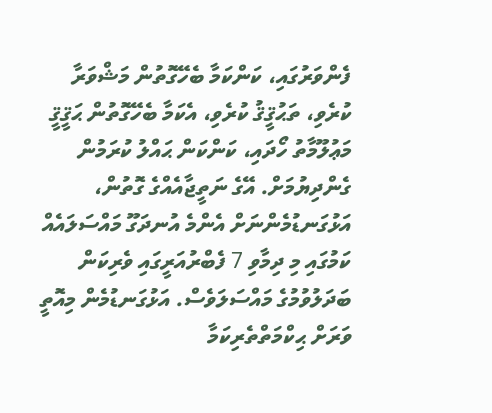ފެންވަރުގައި، ކަންކަމާ ބެހޭގޮތުން މަޝްވަރާ ކުރެވި، ތަޙުޤީޤު ކުރެވި، އެކަމާ ބެހޭގޮތުން ޙަޤީޤީ މަޢުލޫމާތު ހޯދައި، ކަންކަން ޙައްލު ކުރަމުން ގެންދިޔުމަށް. އޭގެ ނަތީޖާއެއްގެ ގޮތުން، އަޅުގަނޑުމެންނަށް އެންމެ އުނދަގޫ މައްސަލައެއް ކަމުގައި މި ދިމާވި 7 ފެބްރުއަރީގައި ވެރިކަން ބަދަލުވުމުގެ މައްސަލަވެސް. އަޅުގަނޑުމެން މިއޮތީ ވަރަށް ޙިކްމަތްތެރިކަމާ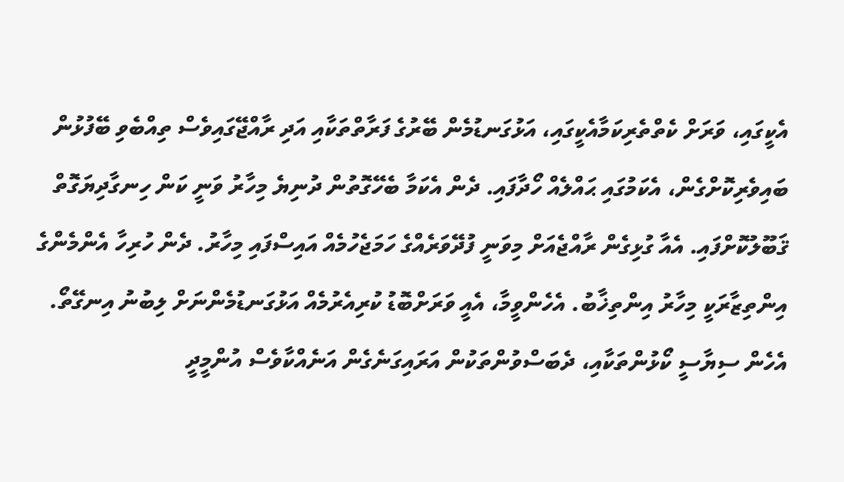އެކީގައި، ވަރަށް ކެތްތެރިކަމާއެކީގައި، އަޅުގަނޑުމެން ބޭރުގެ ފަރާތްތަކާއި އަދި ރާއްޖޭގައިވެސް ތިއްބެވި ބޭފުޅުން ބައިވެރިކޮށްގެން، އެކަމުގައި ޙައްލެއް ހޯދާފައި. ދެން އެކަމާ ބެހޭގޮތުން ދުނިޔެ މިހާރު ވަނީ ކަން ހިނގާދިޔަގޮތް ޤަބޫލުކޮށްފައި. އެއާ ގުޅިގެން ރާއްޖެއަށް މިވަނީ ފުދޭވަރެއްގެ ހަމަޖެހުމެއް އައިސްފައި މިހާރު. ދެން ހުރިހާ އެންމެންގެ އިންތިޒާރަކީ މިހާރު އިންތިޚާބު. އެހެންވީމާ، އެއީ ވަރަށްބޮޑު ކުރިއެރުމެއް އަޅުގަނޑުމެންނަށް ލިބުނު އިނގޭތޯ. އެހެން ސިޔާސީ ކޯޅުންތަކާއި، ދެބަސްވުންތަކުން އަރައިގަނެގެން އަނެއްކާވެސް އުންމީދީ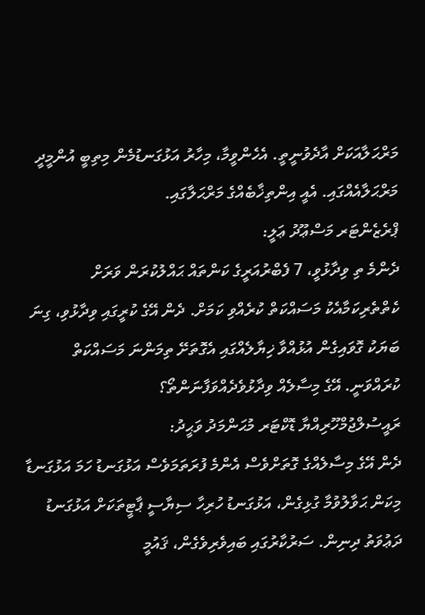މަރްޙަލާއަކަށް އާދެވުނީތީ. އެހެންވީމާ، މިހާރު އަޅުގަނޑުމެން މިތިބީ އުންމީދީ މަރްޙަލާއެއްގައި. އެއީ އިންތިޚާބެއްގެ މަރްޙަލާގައި.
ޕްރެޒެންޓަރ މަސްޢޫދު ޢަލީ:
ދެންމެ ތި ވިދާޅުވީ، 7 ފެބްރުއަރީގެ ކަންތައް ޙައްލުކުރަން ވަރަށް ކެތްތެރިކަމާއެކު މަސައްކަތް ކުރެއްވި ކަމަށް. ދެން އޭގެ ކުރީގައި ވިދާޅުވި، ގިނަ ބަޔަކު ގޮވައިގެން އުޅުއްވާ ޚިޔާލެއްގައި އެގޮތަށޭ ތިމަންނަ މަސައްކަތް ކުރައްވަނީ. އޭގެ މިސާލެއް ވިދާޅުވެދެއްވަފާނަންތޯ؟
ރައީސުލްޖުމްހޫރިއްޔާ ޑޮކްޓަރ މުޙަންމަދު ވަޙީދު:
ދެން އޭގެ މިސާލެއްގެ ގޮތަށްވެސް އެންމެ ފުރަތަމަވެސް އަޅުގަނޑު ހަމަ އަޅުގަނޑާ މިކަން ޙަވާލުވުމާ ގުޅިގެން، އަޅުގަނޑު ހުރިހާ ސިޔާސީ ޕާޓީތަކަށް އަޅުގަނޑު ދަޢުވަތު ދިނިން. ސަރުކާރުގައި ބައިވެރިވެގެން، ޤައުމީ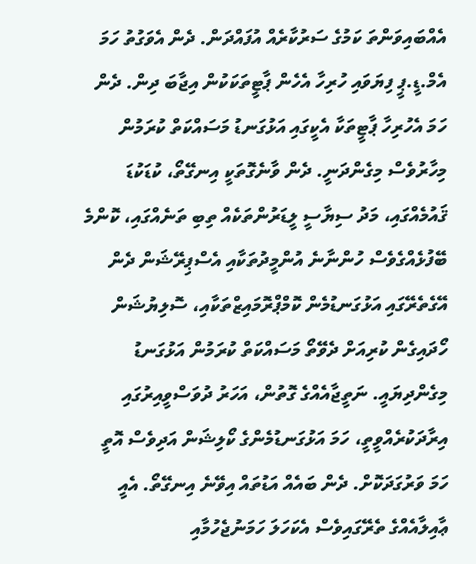އެއްބައިވަންތަ ކަމުގެ ސަރުކާރެއް އުފައްދަން. ދެން އެވަގުތު ހަމަ އެމް.ޑީ.ޕީ ފިޔަވައި ހުރިހާ އެހެން ޕާޓީތަކަކުން އިޖާބަ ދިން. ދެން ހަމަ އެހުރިހާ ޕާޓީތަކާ އެކީގައި އަޅުގަނޑު މަސައްކަތް ކުރަމުން މިހާރުވެސް މިގެންދަނީ. ދެން ވާނެގޮތަކީ އިނގޭތޯ، ކުޑަކުޑަ ޤައުމެއްގައި، މަދު ސިޔާސީ ލީޑަރުންތަކެއް ތިބި ތަނެއްގައި، ކޮންމެ ބޭފުޅެއްގެވެސް ހުންނާނެ އުންމީދުތަކާއި އެސްޕިރޭޝަން ދެން އޭގެތެރޭގައި އަޅުގަނޑުމެން ކޮމްޕްރޮމައިޒްތަކާއި، ސޮލިޔުޝަން ހޯދައިގެން ކުރިއަށް ދެވޭތޯ މަސައްކަތް ކުރަމުން އަޅުގަނޑު މިގެންދިޔައީ. ނަތީޖާއެއްގެ ގޮތުން، އަހަރު ދުވަސްވީއިރުގައި އިރާދަކުރެއްވީތީ، ހަމަ އަޅުގަނޑުމެންގެ ކޯލިޝަން އަދިވެސް އޮތީ ހަމަ ވަރުގަދަކޮށް. ދެން ބައެއް އަޑުތައް އިވޭނެ އިނގޭތޯ. އެއީ ޢާއިލާއެއްގެ ތެރޭގައިވެސް އެކަހަލަ ހަމަނުޖެހުމާއި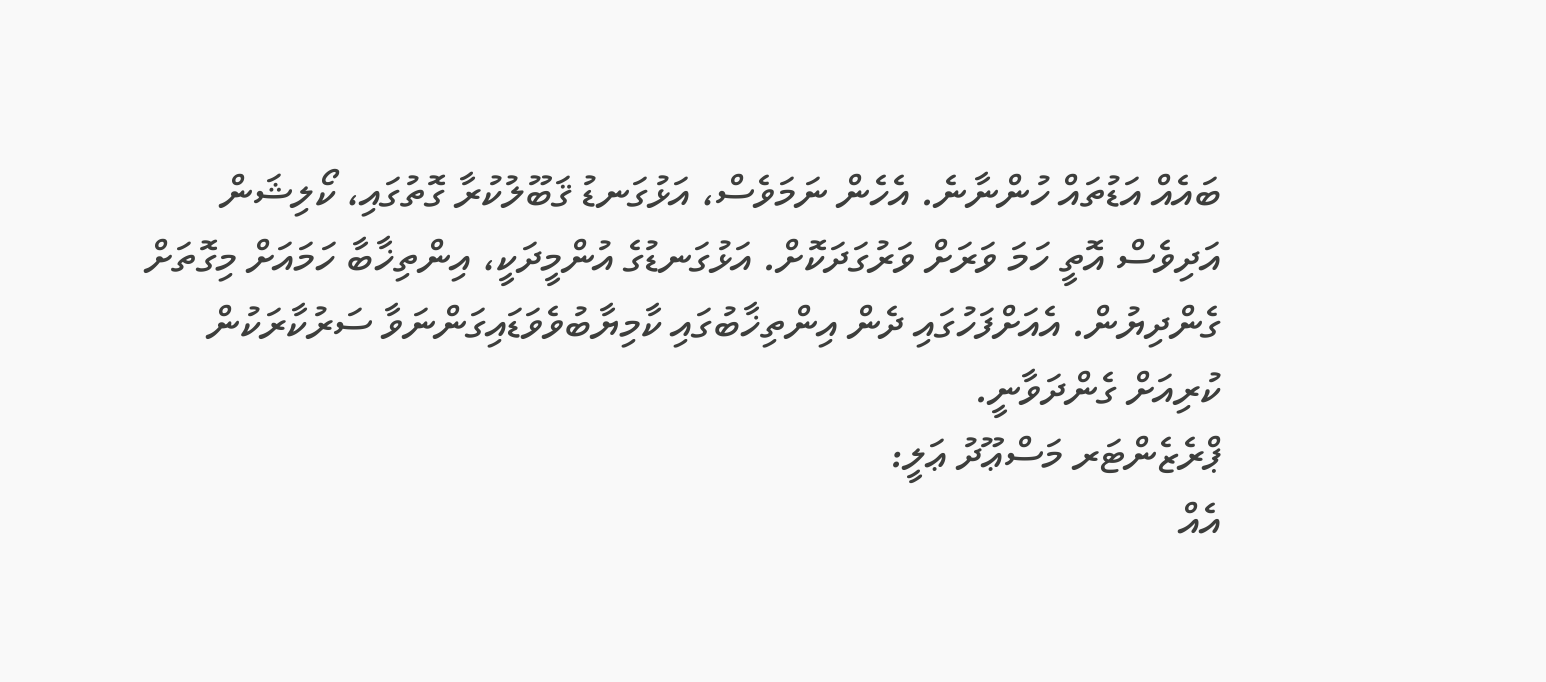ބައެއް އަޑުތައް ހުންނާނެ. އެހެން ނަމަވެސް، އަޅުގަނޑު ޤަބޫލުކުރާ ގޮތުގައި، ކޯލިޝަން އަދިވެސް އޮތީ ހަމަ ވަރަށް ވަރުގަދަކޮށް. އަޅުގަނޑުގެ އުންމީދަކީ، އިންތިޚާބާ ހަމައަށް މިގޮތަށް ގެންދިޔުން. އެއަށްފަހުގައި ދެން އިންތިޚާބުގައި ކާމިޔާބުވެވަޑައިގަންނަވާ ސަރުކާރަކުން ކުރިއަށް ގެންދަވާނީ.
ޕްރެޒެންޓަރ މަސްޢޫދު ޢަލީ:
އެއް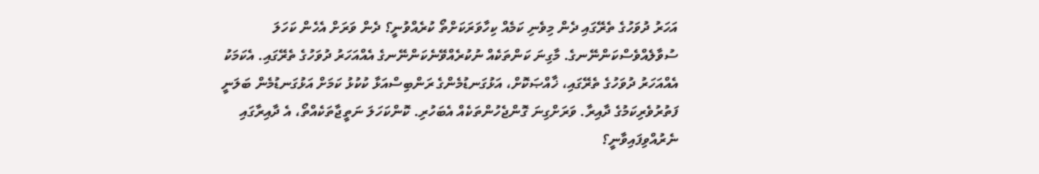އަހަރު ދުވަހުގެ ތެރޭގައި ދެން މިވެނި ކަމެއް ކިހާވަރަކަށްތޯ ކުރެއްވުނީ؟ ދެން ވަރަށް އެހެން ކަހަލަ ސުވާލެއްވެސްކަންނޭނގެ. މާގިނަ ކަންތަކެއް ނުކުރެއްވޭނެކަންނޭނގެ އެއްއަހަރު ދުވަހުގެ ތެރޭގައި. އެކަމަކު އެއްއަހަރު ދުވަހުގެ ތެރޭގައި، ޚާއްޞަކޮށް، އަޅުގަނޑުމެންގެ ރަންބިސްއަޅާ ކުކުޅު ކަމަށް އަޅުގަނޑުމެން ބަލަނީ ފަތުރުވެރިކަމުގެ ދާއިރާ. ވަރަށްގިނަ ގޮންޖެހުންތަކެއް އެބަހުރި. ކޮންކަހަލަ ނަތީޖާތަކެއްތޯ، އެ ދާއިރާގައި ނެރުއްވިފައިވާނީ؟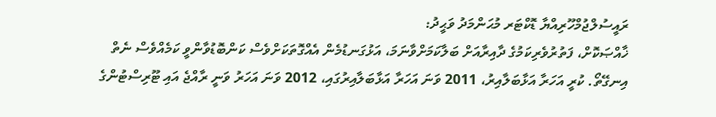ރައީސުލްޖުމްހޫރިއްޔާ ޑޮކްޓަރ މުޙަންމަދު ވަޙީދު:
ޚާއްޞަކޮށް، ފަތުރުވެރިކަމުގެ ދާއިރާއަށް ބަލާކަމަށްވާނަމަ، އަޅުގަނޑުމެން އެއްގޮތަކަށްވެސް ކަންބޮޑުވާންވީ ކަމެއްވެސް ނެތް އިނގޭތޯ. ކުރީ އަހަރާ އަޅާބަލާއިރު، 2011 ވަނަ އަހަރާ އަޅާބަލާއިރުގައި، 2012 ވަނަ އަހަރު ވަނީ ރާއްޖެ އައި ޓޫރިސްޓުންގެ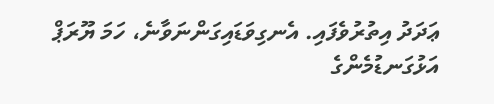ޢަދަދު އިތުރުވެފައި. އެނގިވަޑައިގަންނަވާނެ، ހަމަ ޔޫރަޕް އަޅުގަނޑުމެންގެ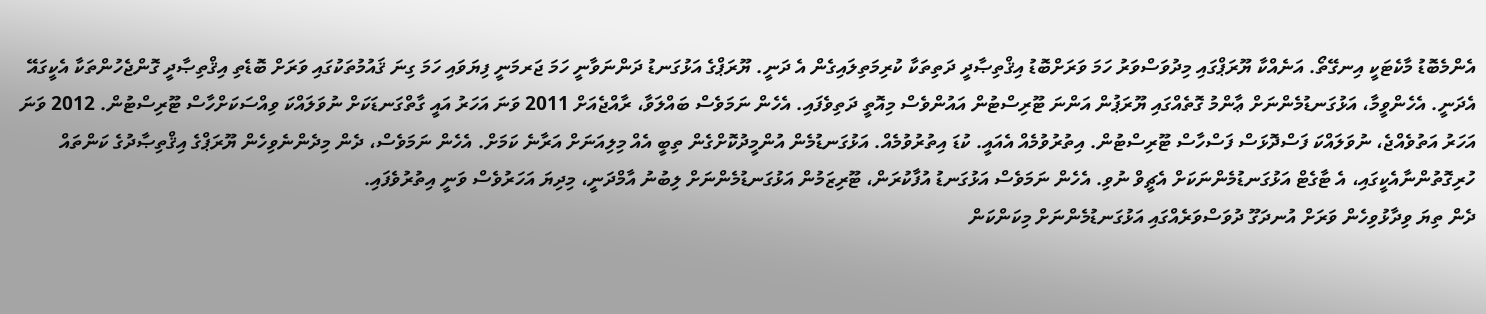އެންމެބޮޑު މާކެޓަކީ އިނގޭތޯ. އަނެއްކާ ޔޫރަޕްގައި މިދުވަސްވަރު ހަމަ ވަރަށްބޮޑު އިޤްތިޞާދީ ދަތިތަކާ ކުރިމަތިލައިގެން އެ ދަނީ. ޔޫރަޕްގެ އަޅުގަނޑު ދަންނަވާނީ ހަމަ ޖަރމަނީ ފިޔަވައި ހަމަ ގިނަ ޤައުމުތަކުގައި ވަރަށް ބޮޑެތި އިޤްތިޞާދީ ގޮންޖެހުންތަކާ އެކީގައޭ އެދަނީ. އެހެންވީމާ، އަޅުގަނޑުމެންނަށް ޢާންމު ގޮތެއްގައި ޔޫރަޕުން އަންނަ ޓޫރިސްޓުން އައުންވެސް މިއޮތީ ދަތިވެފައި. އެހެން ނަމަވެސް ބައްލަވާ، ރާއްޖެއަށް 2011 ވަނަ އަހަރު އައީ ގާތްގަނޑަކަށް ނުވަލައްކަ ވިއްސަކަށްހާސް ޓޫރިސްޓުން. 2012 ވަނަ އަހަރު އަތުވެއްޖެ، ނުވަލައްކަ ފަސްދޮޅަސް ފަސްހާސް ޓޫރިސްޓުން. އިތުރުވުމެއް އެއައީ. ކުޑަ އިތުރުވުމެއް. އަޅުގަނޑުމެން އުންމީދުކޮށްގެން ތިބީ އެއް މިލިއަނަށް އަރާނެ ކަމަށް. އެހެން ނަމަވެސް، ދެން މިދެންނެވިހެން ޔޫރަޕްގެ އިޤްތިޞާދުގެ ކަންތައް ހުރިގޮތުންނާއެކީގައި، އެ ޓާގެޓް އަޅުގަނޑުމެންނަކަށް އެޗީވް ނުވި. އެހެން ނަމަވެސް އަޅުގަނޑު އުފާކުރަން، ޓޫރިޒަމުން އަޅުގަނޑުމެންނަށް ލިބުނު އާމްދަނީ، މިދިޔަ އަހަރުވެސް ވަނީ އިތުރުވެފައި.
ދެން ތިޔަ ވިދާޅުވިހެން ވަރަށް އުނދަގޫ ދުވަސްވަރެއްގައި އަޅުގަނޑުމެންނަށް މިކަންކަން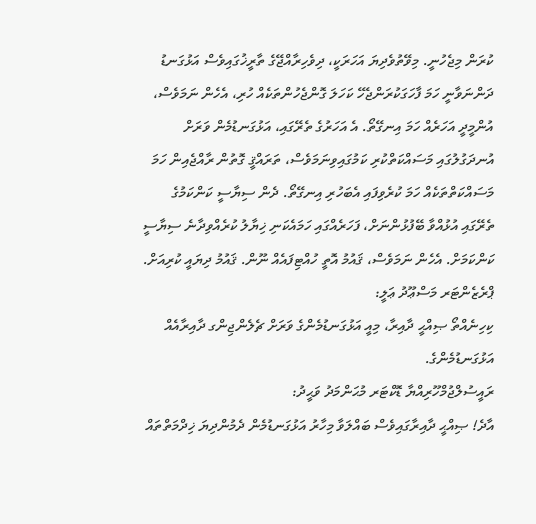ކުރަން މިޖެހުނީ. މިވޭތުވެދިޔަ އަހަރަކީ، ދިވެހިރާއްޖޭގެ ތާރީޚުގައިވެސް އަޅުގަނޑު ދަންނަވާނީ ހަމަ ފާހަގަކުރަންޖެހޭ ކަހަލަ ގޮންޖެހުންތަކެއް ހުރި، އެހެން ނަމަވެސް، އުންމީދީ އަހަރެއް ހަމަ އިނގޭތޯ. އެ އަހަރުގެ ތެރޭގައި، އަޅުގަނޑުމެން ވަރަށް އުނދަގުލުގައި މަސައްކަތްކުރި ކަމުގައިވިނަމަވެސް، ތަރައްޤީ ގޮތުން ރާއްޖެއިން ހަމަ މަސައްކަތްތަކެއް ހަމަ ކުރެވިފައި އެބަހުރި އިނގޭތޯ. ދެން ސިޔާސީ ކަންކަމުގެ ތެރޭގައި އުޅުއްވާ ބޭފުޅުންނަށް، ފަހަރެއްގައި ހަމައެކަނި ޚިޔާލު ކުރެއްވިދާނެ ސިޔާސީ ކަންކަމަށް. އެހެން ނަމަވެސް، ޤައުމު އޮތީ ހުއްޓިފައެއް ނޫން. ޤައުމު ދިޔައީ ކުރިއަށް.
ޕްރެޒެންޓަރ މަސްޢޫދު ޢަލީ:
ކިހިނެއްތޯ ޞިއްޙީ ދާއިރާ، މިއީ އަޅުގަނޑުމެންގެ ވަރަށް ޗެލެންޖިންގ ދާއިރާއެއް އަޅުގަނޑުމެންގެ.
ރައީސުލްޖުމްހޫރިއްޔާ ޑޮކްޓަރ މުޙަންމަދު ވަޙީދު:
އާދެ! ޞިއްޙީ ދާއިރާގައިވެސް ބައްލަވާ މިހާރު އަޅުގަނޑުމެން ދެމުންދިޔަ ޚިދްމަތްތައް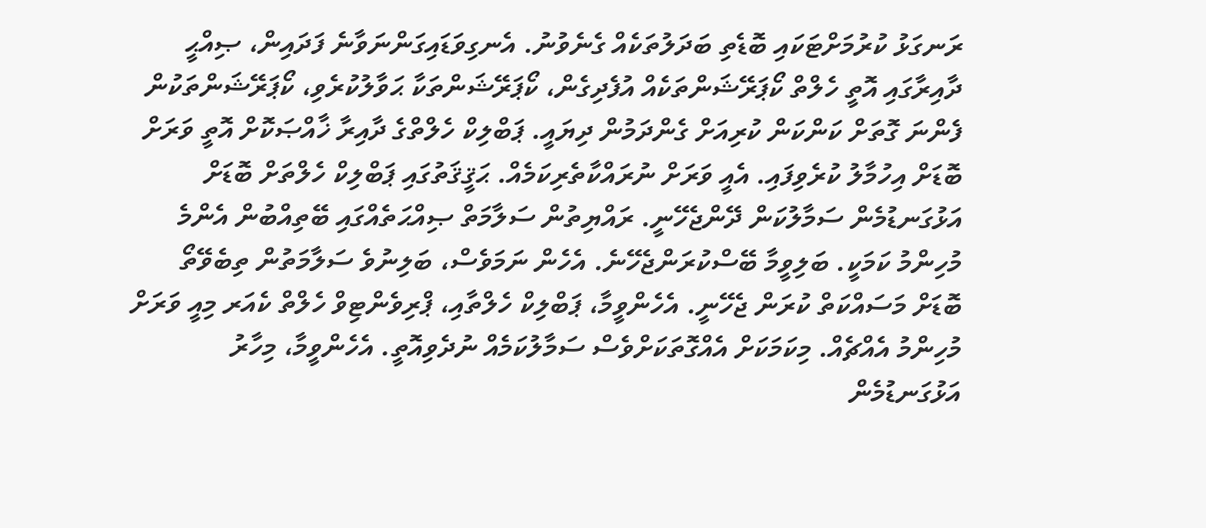ރަނގަޅު ކުރުމަށްޓަކައި ބޮޑެތި ބަދަލުތަކެއް ގެނެވުނު. އެނގިވަޑައިގަންނަވާނެ ފަދައިން، ޞިއްޙީ ދާއިރާގައި އޮތީ ހެލްތް ކޯޕަރޭޝަންތަކެއް އުފެދިގެން، ކޯޕަރޭޝަންތަކާ ޙަވާލުކުރެވި، ކޯޕަރޭޝަންތަކުން ފެންނަ ގޮތަށް ކަންކަން ކުރިއަށް ގެންދަމުން ދިޔައީ. ޕަބްލިކް ހެލްތްގެ ދާއިރާ ޚާއްޞަކޮށް އޮތީ ވަރަށް ބޮޑަށް އިހުމާލު ކުރެވިފައި. އެއީ ވަރަށް ނުރައްކާތެރިކަމެއް. ޙަޤީޤަތުގައި ޕަބްލިކް ހެލްތަށް ބޮޑަށް އަޅުގަނޑުމެން ސަމާލުކަން ދޭންޖެހޭނީ. ރައްޔިތުން ސަލާމަތް ޞިއްޙަތެއްގައި ބޭތިއްބުން އެންމެ މުހިންމު ކަމަކީ. ބަލިވީމާ ބޭސްކުރަންޖެހޭނެ. އެހެން ނަމަވެސް، ބަލިނުވެ ސަލާމަތުން ތިބެވޭތޯ ބޮޑަށް މަސައްކަތް ކުރަން ޖެހޭނީ. އެހެންވީމާ، ޕަބްލިކް ހެލްތާއި، ޕްރިވެންޓިވް ހެލްތް ކެއަރ މިއީ ވަރަށް މުހިންމު އެއްޗެއް. މިކަމަކަށް އެއްގޮތަކަށްވެސް ސަމާލުކަމެއް ނުދެވިއޮތީ. އެހެންވީމާ، މިހާރު އަޅުގަނޑުމެން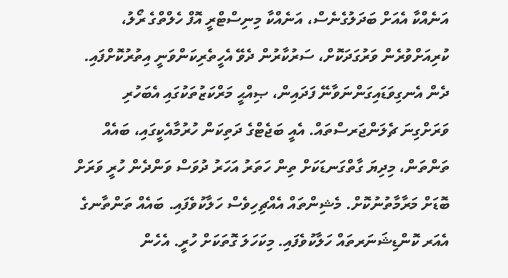އަނެއްކާ އެއަށް ބަދަލުގެނެސް، އަނެއްކާ މިނިސްޓްރީ އޮފް ހެލްތްގެ ރޯލު، ކުރިއަށްވުރެން ވަރުގަދަކޮށް، ސަރުކާރުން ދެވޭ އެހީތެރިކަންވަނީ އިތުރުކޮށްފައި. ދެން އެނގިވަޑައިގަންނަވާނޭ ފަދައިން، ޞިއްޙީ މަރްކަޒުތަކުގައި އެބަހުރި ވަރަށްގިނަ ޗެލަންޖަރސްތައް. އެއީ ބަޖެޓްގެ ދަތިކަން ހުރުމާއެކީގައި، ބައެއް ތަންތަން، މިދިޔަ ގާތްގަނޑަކަށް ތިން ހަތަރު އަހަރު ދުވަސް ވަންދެން ހުރީ ވަރަށް ބޮޑަށް މަރާމާތުނުކޮށް. މެޝިންތައް އެއްޗިހިވެސް ހަލާކުވެފައި. ބައެއް ތަންތާނގެ އެއަރ ކޮންޑިޝަނަރތައް ހަލާކުވެފައި. މިކަހަލަ ގޮތަކަށް ހުރީ. އެހެން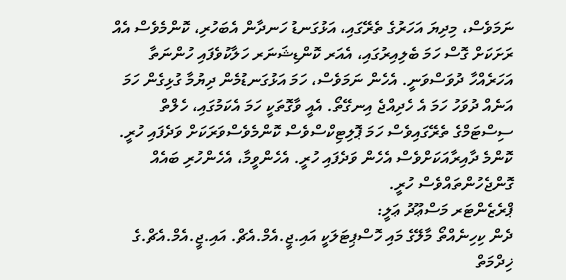ނަމަވެސް، މިދިޔަ އަހަރުގެ ތެރޭގައި، އަޅުގަނޑު ހަނދާން އެބަހުރި، ކޮންމެވެސް އެއް ރަށަކަށް ގޮސް ހަމަ ބެލިއިރުގައި، އެއަރ ކޮންޑިޝަނަރ ހަލާކުވެފައި ހުންނަތާ އަހަރެއްހާ ދުވަސްވަނީ. އެހެން ނަމަވެސް، ހަމަ އަޅުގަނޑުމެން ދިޔުމާ ގުޅިގެން ހަމަ އަނެއް ދުވަހު ހަމަ އެ ހެދިއްޖެ އިނގޭތޯ. އެއީ ވާގޮތަކީ ހަމަ އެކަމުގައި، ހެލްތް ސިސްޓަމްގެ ތެރޭގައިވެސް ހަމަ ޕޮލިޓިކްސްވެސް ކޮންމެވެސްވަރަކަށް ވަދެފައި ހުރީ. ކޮންމެ ދާއިރާއަކަށްވެސް އެހެން ވަދެފައި ހުރީ. އެހެންވީމާ، އެހެންހުރި ބައެއް ގޮންޖެހުންތައްވެސް ހުރީ.
ޕްރެޒެންޓަރ މަސްޢޫދު ޢަލީ:
ދެން ކިހިނެއްތޯ މާލޭގެ މައި ހޮސްޕިޓަލަކީ އައި.ޖީ.އެމް.އެޗް. އައި.ޖީ.އެމް.އެޗް.ގެ ޚިދްމަތް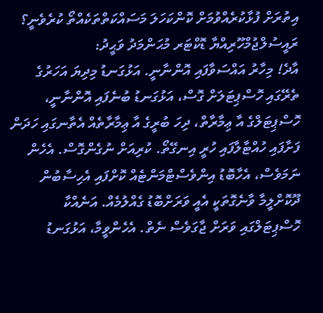އިތުރަށް ފުޅާކުރެއްވުމަށް ކޮންކަހަލަ މަސައްކަތްތަކެއްތޯ ކުރެވެނީ؟
ރައީސުލްޖުމްހޫރިއްޔާ ޑޮކްޓަރ މުޙަންމަދު ވަޙީދު:
އާދެ! މިހާރު އައްސަވާފައި އޮންނާނީ. އަޅުގަނޑު މިދިޔަ އަހަރުގެ ތެރޭގައި ހޮސްޕިޓަލަށް ގޮސް، އަޅުގަނޑު ބުނެފައި އޮންނާނީ، ހޮސްޕިޓަލްގެ އާ ޢިމާރާތް، ދިހަ ބުރީގެ އާ ޢިމާރާތެއް އެތާނގައި ހަދަން ފަށާފައި ހުއްޓާލާފައި ހުރީ އިނގޭތޯ. ކުރިއަށް ނުގެންގޮސް. އެހެން ނަމަވެސް، އެހާބޮޑު އިންވެސްޓްމަންޓެއް ކޮށްފައި އެހިސާބުން ދޫކޮށްލީމާ ވާނެގޮތަކީ އެއީ ވަރަށްބޮޑު ގެއްލުމެއް. އަނެއްކާ ހޮސްޕިޓަލްގައި ވަރަށް ޖާގަވެސް ނެތް. އެހެންވީމާ، އަޅުގަނޑު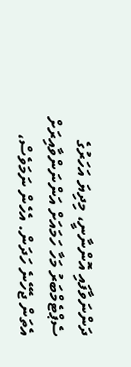ދަންނަވާފައި އޮންނާނީ، މިދިޔަ އަހަރުގެ ސެޕްޓެމްބަރު މަހާ ހަމައަށް އަންނަންވާއިރަށް އެތަން ޖެހޭނެ ހަދަން. އެހެން ނަމަވެސް،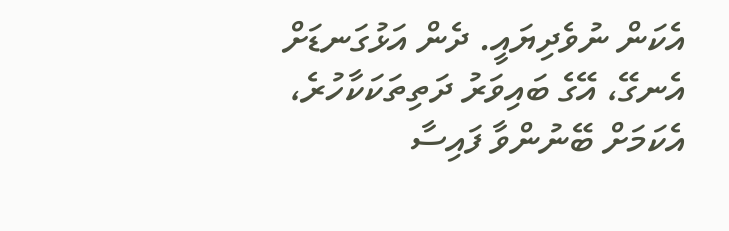އެކަން ނުވެދިޔައީ. ދެން އަޅުގަނޑަށް އެނގޭ، އޭގެ ބައިވަރު ދަތިތަކަކާހުރެ، އެކަމަށް ބޭނުންވާ ފައިސާ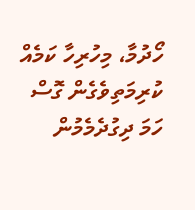ހޯދުމާ، މިހުރިހާ ކަމެއް ކުރިމަތިވެގެން ގޮސް ހަމަ ދިގުދެމެމުން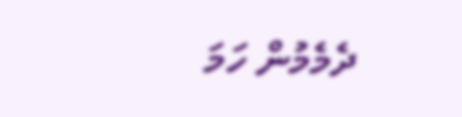ދެމެމުން ހަމަ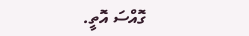ގޮއްސަ އޮތީ.